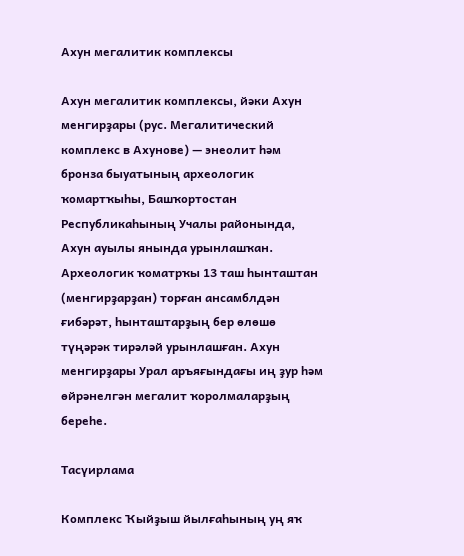Ахун мегалитик комплексы

Ахун мегалитик комплексы, йәки Ахун менгирҙары (рус. Мегалитический комплекс в Ахунове) — энеолит һәм бронза быуатының археологик ҡомартҡыһы, Башҡортостан Республикаһының Учалы районында, Ахун ауылы янында урынлашҡан. Археологик ҡоматрҡы 13 таш һынташтан (менгирҙарҙан) торған ансамблдән ғибәрәт, һынташтарҙың бер өлөшө түңәрәк тирәләй урынлашған. Ахун менгирҙары Урал аръяғындағы иң ҙур һәм өйрәнелгән мегалит ҡоролмаларҙың береһе.

Тасүирлама

Комплекс Ҡыйҙыш йылғаһының уң яҡ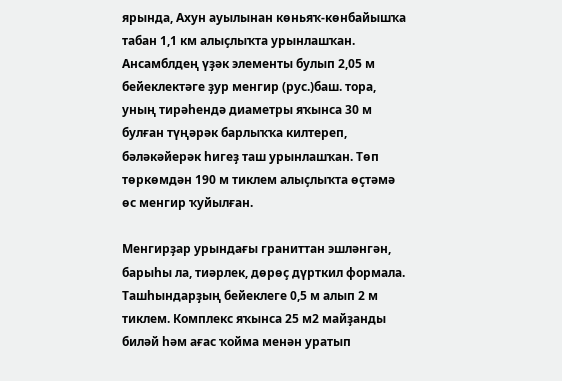ярында, Ахун ауылынан көньяҡ-көнбайышҡа табан 1,1 км алыҫлыҡта урынлашҡан. Ансамблдең үҙәк элементы булып 2,05 м бейеклектәге ҙур менгир (рус.)баш. тора, уның тирәһендә диаметры яҡынса 30 м булған түңәрәк барлыҡҡа килтереп, бәләкәйерәк һигеҙ таш урынлашҡан. Төп төркөмдән 190 м тиклем алыҫлыҡта өҫтәмә өс менгир ҡуйылған.

Менгирҙар урындағы граниттан эшләнгән, барыһы ла, тиәрлек, дөрөҫ дүрткил формала. Ташһындарҙың бейеклеге 0,5 м алып 2 м тиклем. Комплекс яҡынса 25 м2 майҙанды биләй һәм ағас ҡойма менән уратып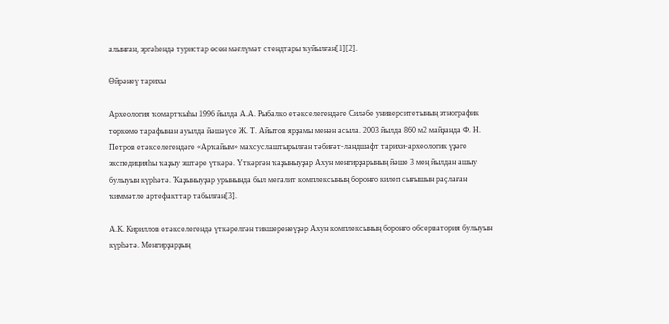алынған, эргәһендә туристар өсөн мәғлүмәт стендтары ҡуйылған[1][2].

Өйрәнеү тарихы

Археология ҡомартҡыһы 1996 йылда А.А. Рыбалко етәкселегендәге Силәбе университетының этнографик төркөмө тарафынан ауылда йәшәүсе Ж. Т. Айытов ярҙамы менән асыла. 2003 йылда 860 м2 майҙанда Ф. Н. Петров етәкселегендәге «Арҡайым» махсуслаштырылған тәбиғәт-ландшафт тарихи-археологик үҙәге экспедицияһы ҡаҙыу эштәре үткәрә. Үткәргән ҡаҙыныуҙар Ахун менгирҙарының йәше 3 мең йылдан ашыу булыуын күрһәтә. Ҡаҙыныуҙар урынында был мегалит комплексының боронғо килеп сығышын раҫлаған ҡиммәтле артефакттар табылған[3].

А.К. Кириллов етәкселегендә үткәрелгән тикшеренеүҙәр Ахун комплексының боронғо обсерватория булыуын күрһәтә. Менгирҙарҙың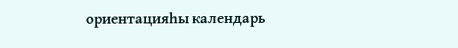ориентацияһы календарь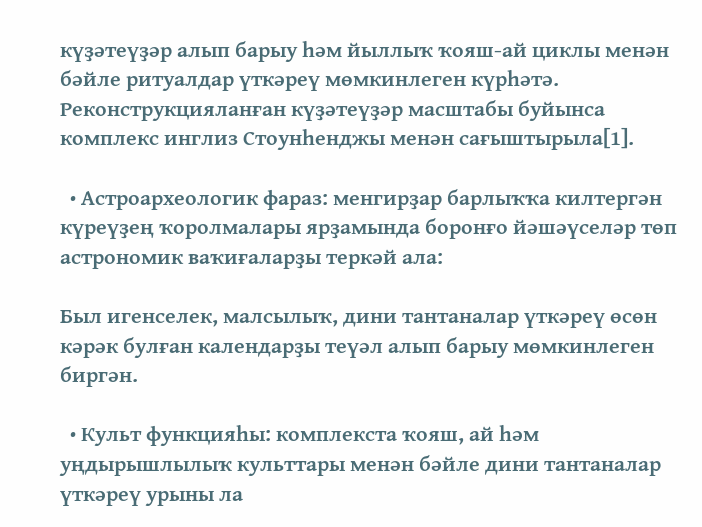күҙәтеүҙәр алып барыу һәм йыллыҡ ҡояш-ай циклы менән бәйле ритуалдар үткәреү мөмкинлеген күрһәтә. Реконструкцияланған күҙәтеүҙәр масштабы буйынса комплекс инглиз Стоунһенджы менән сағыштырыла[1].

  • Астроархеологик фараз: менгирҙар барлыҡҡа килтергән күреүҙең ҡоролмалары ярҙамында боронғо йәшәүселәр төп астрономик ваҡиғаларҙы теркәй ала:

Был игенселек, малсылыҡ, дини тантаналар үткәреү өсөн кәрәк булған календарҙы теүәл алып барыу мөмкинлеген биргән.

  • Культ функцияһы: комплекста ҡояш, ай һәм уңдырышлылыҡ культтары менән бәйле дини тантаналар үткәреү урыны ла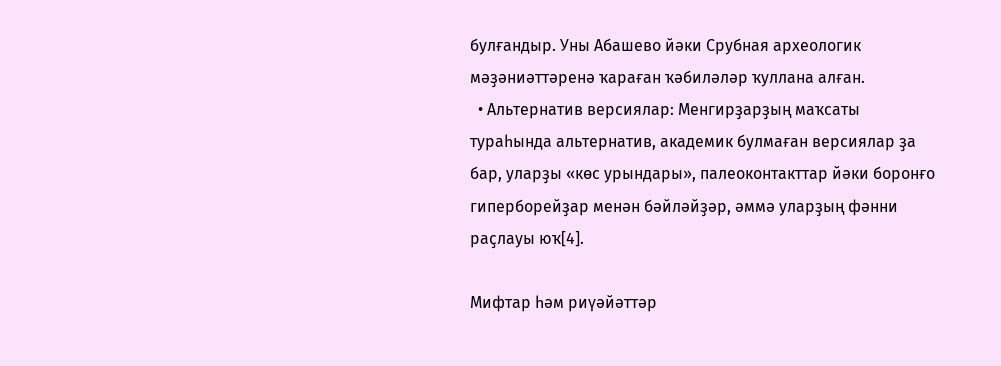булғандыр. Уны Абашево йәки Срубная археологик мәҙәниәттәренә ҡараған ҡәбиләләр ҡуллана алған.
  • Альтернатив версиялар: Менгирҙарҙың маҡсаты тураһында альтернатив, академик булмаған версиялар ҙа бар, уларҙы «көс урындары», палеоконтакттар йәки боронғо гиперборейҙар менән бәйләйҙәр, әммә уларҙың фәнни раҫлауы юҡ[4].

Мифтар һәм риүәйәттәр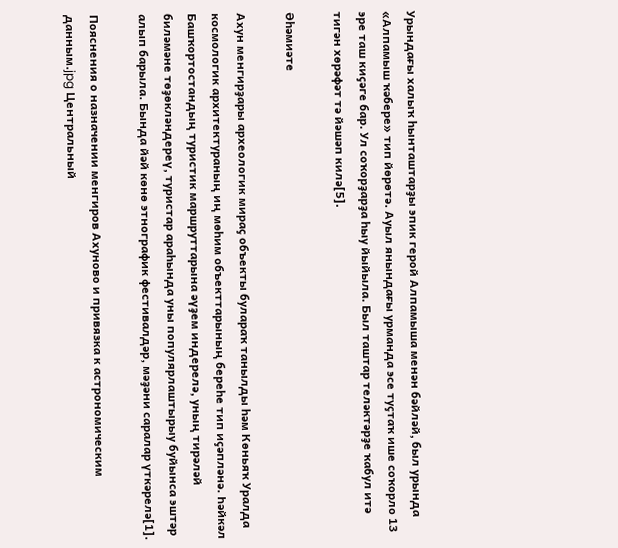Урындағы халыҡ һынташтарҙы эпик герой Алпамыша менән бәйләй, был урында «Алпамыш ҡәбере» тип йөрөтә. Ауыл янындағы урманда эсе туҫтаҡ ише соҡорло 13 эре таш киҫәге бар. Ул соҡорҙарҙа һыу йыйыла. Был таштар теләктәрҙе ҡабул итә тигән хөрәфәт тә йәшәп килә[5].

Әһәмиәте

Ахун менгирҙары археологик мираҫ объекты булараҡ танылды һәм Көньяҡ Уралда космологик архитектураның иң мөһим объекттарының береһе тип иҫәпләнә. Һәйкәл Башҡортостандың туристик маршруттарына әүҙем индерелә, уның тирәләй биләмәне төҙөкләндереү, туристар араһында уны популярлаштырыу буйынса эштәр алып барыла. Бында йәй көнө этнографик фестивалдәр, мәҙәни саралар үткәрелә[1].

Пояснения о назначении менгиров Ахуново и привязка к астрономическим данным.jpg Центральный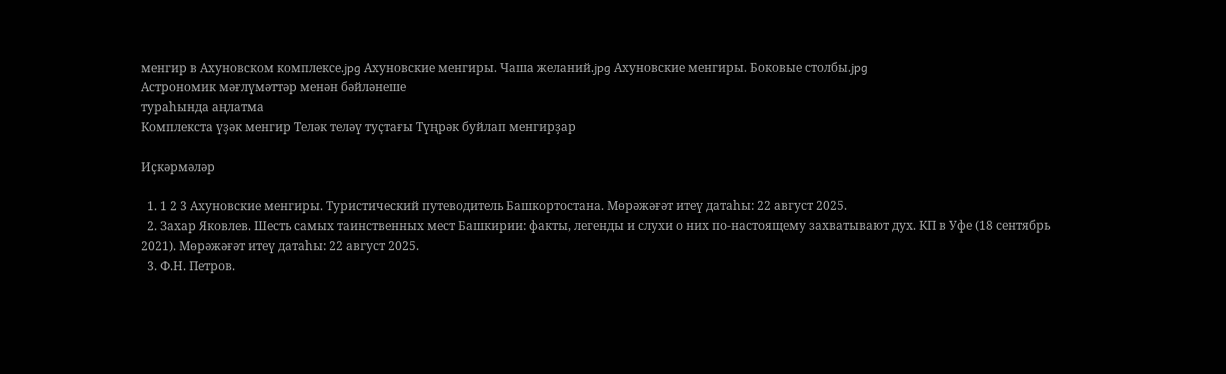менгир в Ахуновском комплексе.jpg Ахуновские менгиры. Чаша желаний.jpg Ахуновские менгиры. Боковые столбы.jpg
Астрономик мәғлүмәттәр менән бәйләнеше
тураһында аңлатма
Комплекста үҙәк менгир Теләк теләү туҫтағы Түңрәк буйлап менгирҙар

Иҫкәрмәләр

  1. 1 2 3 Ахуновские менгиры. Туристический путеводитель Башкортостана. Мөрәжәғәт итеү датаһы: 22 август 2025.
  2. Захар Яковлев. Шесть самых таинственных мест Башкирии: факты, легенды и слухи о них по-настоящему захватывают дух. КП в Уфе (18 сентябрь 2021). Мөрәжәғәт итеү датаһы: 22 август 2025.
  3. Ф.Н. Петров.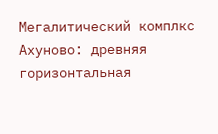Мегалитический комплкс Ахуново: древняя горизонтальная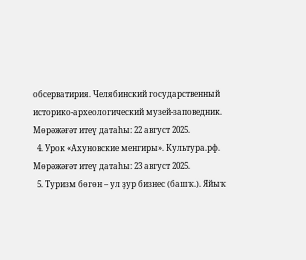обсерватирия. Челябинский государственный историко-археологический музей-заповедник. Мөрәжәғәт итеү датаһы: 22 август 2025.
  4. Урок «Ахуновские менгиры». Культура.рф. Мөрәжәғәт итеү датаһы: 23 август 2025.
  5. Туризм бөгөн – ул ҙур бизнес (башҡ.). Яйыҡ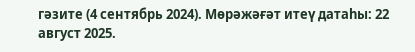гәзите (4 сентябрь 2024). Мөрәжәғәт итеү датаһы: 22 август 2025.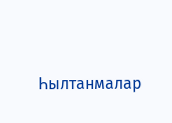Һылтанмалар